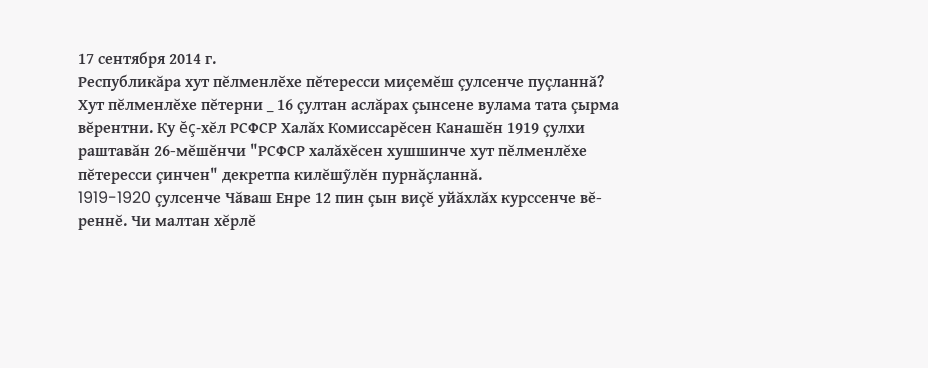17 сентября 2014 г.
Республикăра хут пĕлменлĕхе пĕтересси миçемĕш çулсенче пуçланнă? Хут пĕлменлĕхе пĕтерни _ 16 çултан аслăрах çынсене вулама тата çырма вĕрентни. Ку ĕç-хĕл РСФСР Халăх Комиссарĕсен Канашĕн 1919 çулхи раштавăн 26-мĕшĕнчи "РСФСР халăхĕсен хушшинче хут пĕлменлĕхе пĕтересси çинчен" декретпа килĕшỹлĕн пурнăçланнă.
1919-1920 çулсенче Чăваш Енре 12 пин çын виçĕ уйăхлăх курссенче вĕ-реннĕ. Чи малтан хĕрлĕ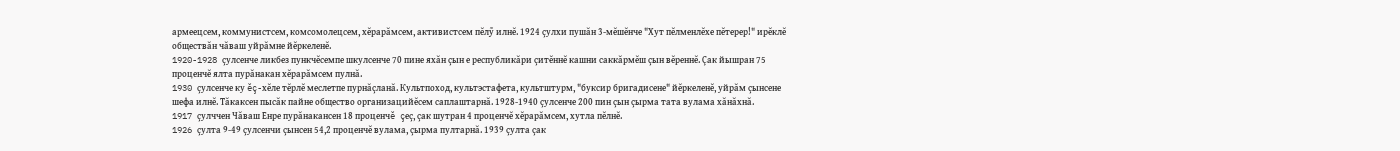армеецсем, коммунистсем, комсомолецсем, хĕрарăмсем, активистсем пĕлỹ илнĕ. 1924 çулхи пушăн 3-мĕшĕнче "Хут пĕлменлĕхе пĕтерер!" ирĕклĕ обществăн чăваш уйрăмне йĕркеленĕ.
1920-1928 çулсенче ликбез пункчĕсемпе шкулсенче 70 пине яхăн çын е республикăри çитĕннĕ кашни саккăрмĕш çын вĕреннĕ. Çак йышран 75 проценчĕ ялта пурăнакан хĕрарăмсем пулнă.
1930 çулсенче ку ĕç-хĕле тĕрлĕ меслетпе пурнăçланă. Культпоход, культэстафета, культштурм, "буксир бригадисене" йĕркеленĕ, уйрăм çынсене шефа илнĕ. Тăкаксен пысăк пайне общество организацийĕсем саплаштарнă. 1928-1940 çулсенче 200 пин çын çырма тата вулама хăнăхнă.
1917 çулччен Чăваш Енре пурăнакансен 18 проценчĕ çеç, çак шутран 4 проценчĕ хĕрарăмсем, хутла пĕлнĕ.
1926 çулта 9-49 çулсенчи çынсен 54,2 проценчĕ вулама, çырма пултарнă. 1939 çулта çак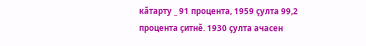кăтарту _ 91 процента, 1959 çулта 99,2 процента çитнĕ. 1930 çулта ачасен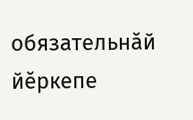обязательнăй йĕркепе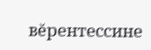вĕрентессине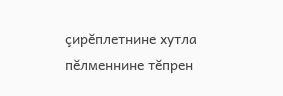çирĕплетнине хутла пĕлменнине тĕпрен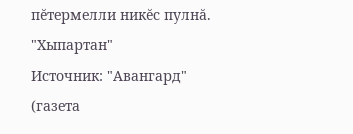пĕтермелли никĕс пулнă.
"Хыпартан"
Источник: "Авангард" (газета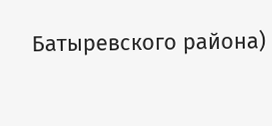Батыревского района)